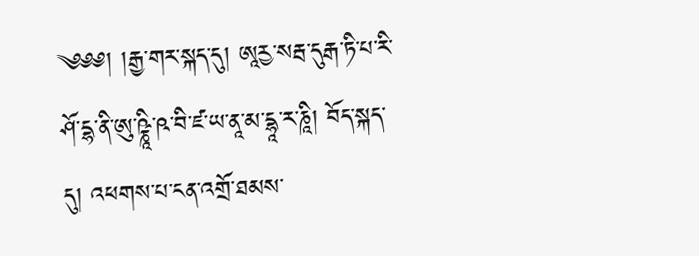༄༅༅། །རྒྱ་གར་སྐད་དུ། ཨཱརྱ་སརྦ་དུརྒ་ཏི་པ་རི་ཤོ་དྷ་ནི་ཨུ་ཥྞཱི་ཥ་བི་ཛ་ཡ་ནཱ་མ་དྷཱ་ར་ཎཱི། བོད་སྐད་དུ། འཕགས་པ་ངན་འགྲོ་ཐམས་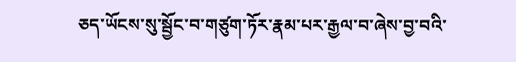ཅད་ཡོངས་སུ་སྦྱོང་བ་གཙུག་ཏོར་རྣམ་པར་རྒྱལ་བ་ཞེས་བྱ་བའི་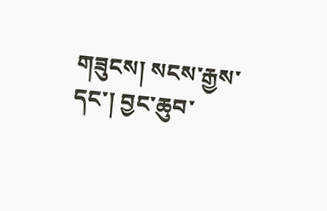གཟུངས། སངས་རྒྱས་དང་། བྱང་ཆུབ་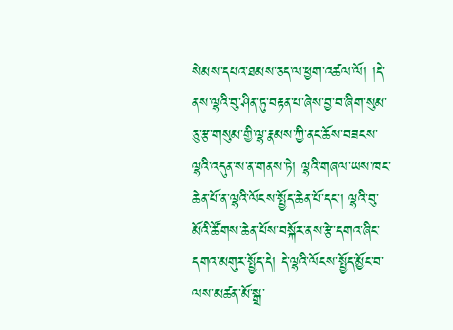སེམས་དཔའ་ཐམས་ཅད་ལ་ཕྱག་འཚལ་ལོ། །དེ་ནས་ལྷའི་བུ་ཤིན་ཏུ་བརྟན་པ་ཞེས་བྱ་བ་ཞིག་སུམ་ཅུ་རྩ་གསུམ་གྱི་ལྷ་རྣམས་ཀྱི་ནང་ཆོས་བཟངས་ལྷའི་འདུན་ས་ན་གནས་ཏེ། ལྷའི་གཞལ་ཡས་ཁང་ཆེན་པོ་ན་ལྷའི་ལོངས་སྤྱོད་ཆེན་པོ་དང་། ལྷའི་བུ་མོའི་ཚོགས་ཆེན་པོས་བསྐོར་ནས་རྩེ་དགའ་ཞིང་དགའ་མགུར་སྤྱོད་དེ། དེ་ལྷའི་ལོངས་སྤྱོད་མྱོང་བ་ལས་མཚན་མོ་སྒྲ་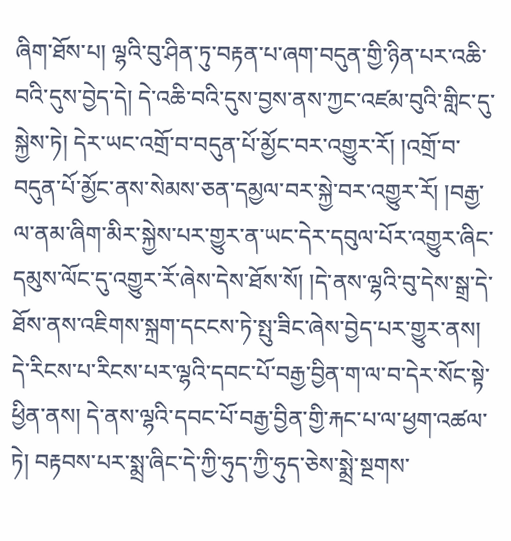ཞིག་ཐོས་པ། ལྷའི་བུ་ཤིན་ཏུ་བརྟན་པ་ཞག་བདུན་གྱི་ཉིན་པར་འཆི་བའི་དུས་བྱེད་དེ། དེ་འཆི་བའི་དུས་བྱས་ནས་ཀྱང་འཛམ་བུའི་གླིང་དུ་སྐྱེས་ཏེ། དེར་ཡང་འགྲོ་བ་བདུན་པོ་མྱོང་བར་འགྱུར་རོ། །འགྲོ་བ་བདུན་པོ་མྱོང་ནས་སེམས་ཅན་དམྱལ་བར་སྐྱེ་བར་འགྱུར་རོ། །བརྒྱ་ལ་ནམ་ཞིག་མིར་སྐྱེས་པར་གྱུར་ན་ཡང་དེར་དབུལ་པོར་འགྱུར་ཞིང་དམུས་ལོང་དུ་འགྱུར་རོ་ཞེས་དེས་ཐོས་སོ། །དེ་ནས་ལྷའི་བུ་དེས་སྒྲ་དེ་ཐོས་ནས་འཇིགས་སྐྲག་དངངས་ཏེ་སྤུ་ཟིང་ཞེས་བྱེད་པར་གྱུར་ནས། དེ་རིངས་པ་རིངས་པར་ལྷའི་དབང་པོ་བརྒྱ་བྱིན་ག་ལ་བ་དེར་སོང་སྟེ་ཕྱིན་ནས། དེ་ནས་ལྷའི་དབང་པོ་བརྒྱ་བྱིན་གྱི་རྐང་པ་ལ་ཕྱག་འཚལ་ཏེ། བརྟབས་པར་སྨྲ་ཞིང་དེ་ཀྱི་ཧུད་ཀྱི་ཧུད་ཅེས་སྨྲེ་སྔགས་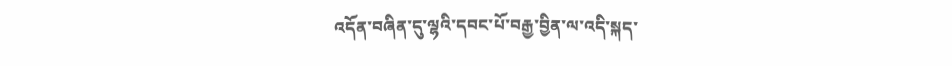འདོན་བཞིན་དུ་ལྷའི་དབང་པོ་བརྒྱ་བྱིན་ལ་འདི་སྐད་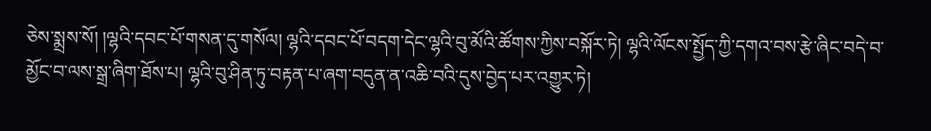ཅེས་སྨྲས་སོ། །ལྷའི་དབང་པོ་གསན་དུ་གསོལ། ལྷའི་དབང་པོ་བདག་དེང་ལྷའི་བུ་མོའི་ཚོགས་ཀྱིས་བསྐོར་ཏེ། ལྷའི་ལོངས་སྤྱོད་ཀྱི་དགའ་བས་རྩེ་ཞིང་བདེ་བ་མྱོང་བ་ལས་སྒྲ་ཞིག་ཐོས་པ། ལྷའི་བུ་ཤིན་ཏུ་བརྟན་པ་ཞག་བདུན་ན་འཆི་བའི་དུས་བྱེད་པར་འགྱུར་ཏེ།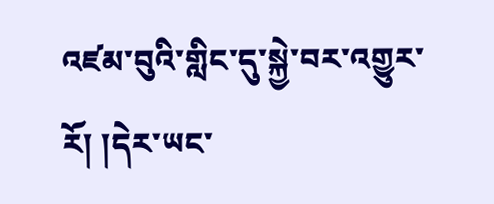འཛམ་བུའི་གླིང་དུ་སྐྱེ་བར་འགྱུར་རོ། །དེར་ཡང་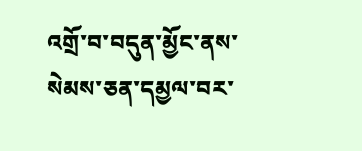འགྲོ་བ་བདུན་མྱོང་ནས་སེམས་ཅན་དམྱལ་བར་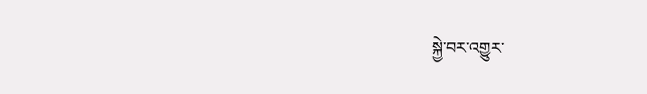སྐྱེ་བར་འགྱུར་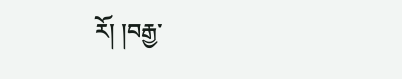རོ། །བརྒྱ་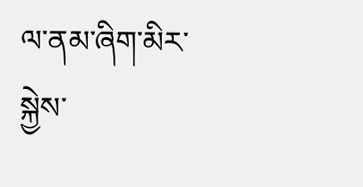ལ་ནམ་ཞིག་མིར་སྐྱེས་